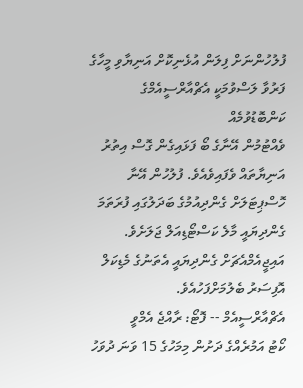ފުލުހުންނަށް ފިލަން އުޅެނިކޮށް އަނިޔާވި މީހާގެ ފަރުވާ ލަސްވުމަކީ އެޗްއާރްސީއެމްގެ ކަންބޮޑުވުމެއް
ވެއްޓުމުން އޭނާގެ ބޯ ފަޅައިގެން ގޮސް އިތުރު އަނިޔާތައް ވެފައިވެއެވެ. ފުލުހުން އޭނާ ހޮސްޕިޓަލަށް ގެންދިއުމުގެ ބަދަލުގައި ފުރަތަމަ ގެންދިޔައީ މާލެ ކަސްޓޯޑިއަލް ޖަލަށެވެ. އައިޖީއެމްއެޗަށް ގެންދިޔައީ އެތަނުގެ މެޑިކަލް އޮފިސަރު ބެލުމަށްފަހުއެވެ.
އެޗްއާރްސީއެމް -- ފޮޓޯ: ރާއްޖެ އެމްވީ
ކޯޓު އަމުރެއްގެ ދަށުން މިމަހުގެ 15 ވަނަ ދުވަހު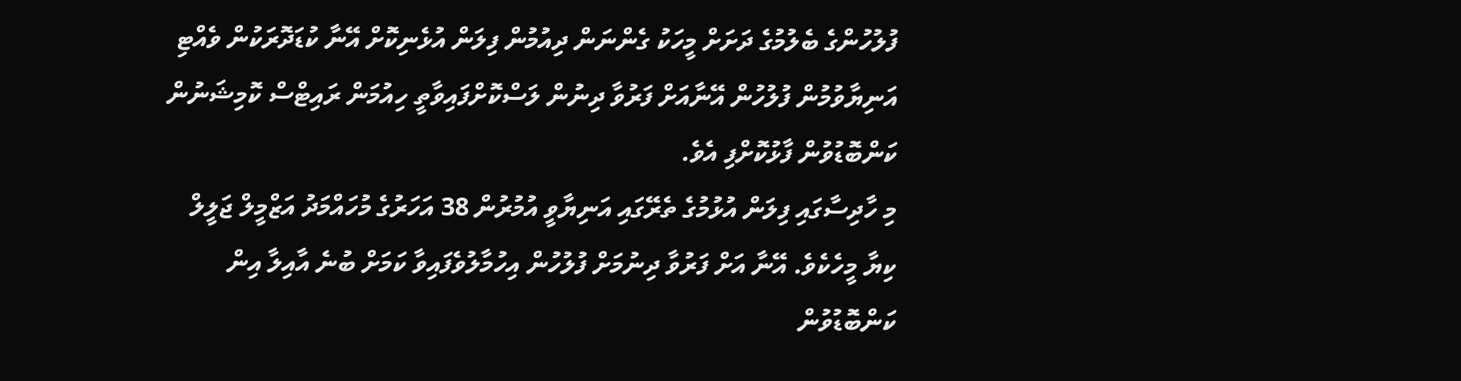ފުލުހުންގެ ބެލުމުގެ ދަށަށް މީހަކު ގެންނަން ދިއުމުން ފިލަން އުޅެނިކޮށް އޭނާ ކުޑަދޮރަކުން ވެއްޓި އަނިޔާވުމުން ފުލުހުން އޭނާއަށް ފަރުވާ ދިނުން ލަސްކޮށްފައިވާތީ ހިއުމަން ރައިޓްސް ކޮމިޝަނުން ކަންބޮޑުވުން ފާޅުކޮށްފި އެވެ.
މި ހާދިސާގައި ފިލަން އުޅުމުގެ ތެރޭގައި އަނިޔާވީ އުމުރުން 38 އަހަރުގެ މުހައްމަދު އަޒްމީލް ޖަލީލް ކިޔާ މީހެކެވެ. އޭނާ އަށް ފަރުވާ ދިނުމަށް ފުލުހުން އިހުމާލުވެފައިވާ ކަމަށް ބުނެ އާއިލާ އިން ކަންބޮޑުވުން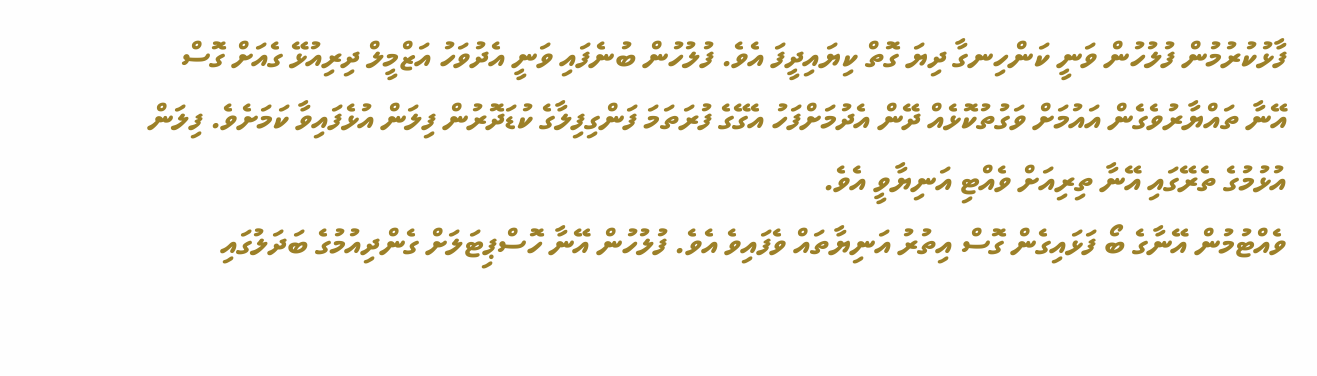ފާޅުކުރުމުން ފުލުހުން ވަނީ ކަންހިނގާ ދިޔަ ގޮތް ކިޔައިދީފަ އެވެ. ފުލުހުން ބުނެފައި ވަނީ އެދުވަހު އަޒްމީލް ދިރިއުޅޭ ގެއަށް ގޮސް އޭނާ ތައްޔާރުވެގެން އައުމަށް ވަގުތުކޮޅެއް ދޭން އެދުމަށްފަހު އެގޭގެ ފުރަތަމަ ފަންގިފިލާގެ ކުޑަދޮރުން ފިލަން އުޅެފައިވާ ކަމަށެވެ. ފިލަން އުޅުމުގެ ތެރޭގައި އޭނާ ތިރިއަށް ވެއްޓި އަނިޔާވީ އެވެ.
ވެއްޓުމުން އޭނާގެ ބޯ ފަޅައިގެން ގޮސް އިތުރު އަނިޔާތައް ވެފައިވެ އެވެ. ފުލުހުން އޭނާ ހޮސްޕިޓަލަށް ގެންދިއުމުގެ ބަދަލުގައި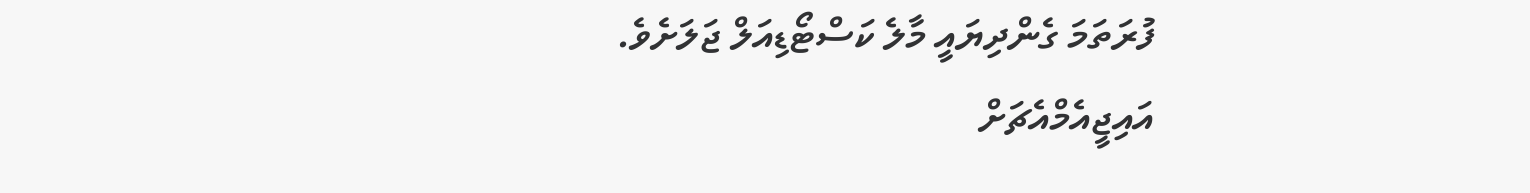ފުރަތަމަ ގެންދިޔައީ މާލެ ކަސްޓޯޑިއަލް ޖަލަށެވެ. އައިޖީއެމްއެޗަށް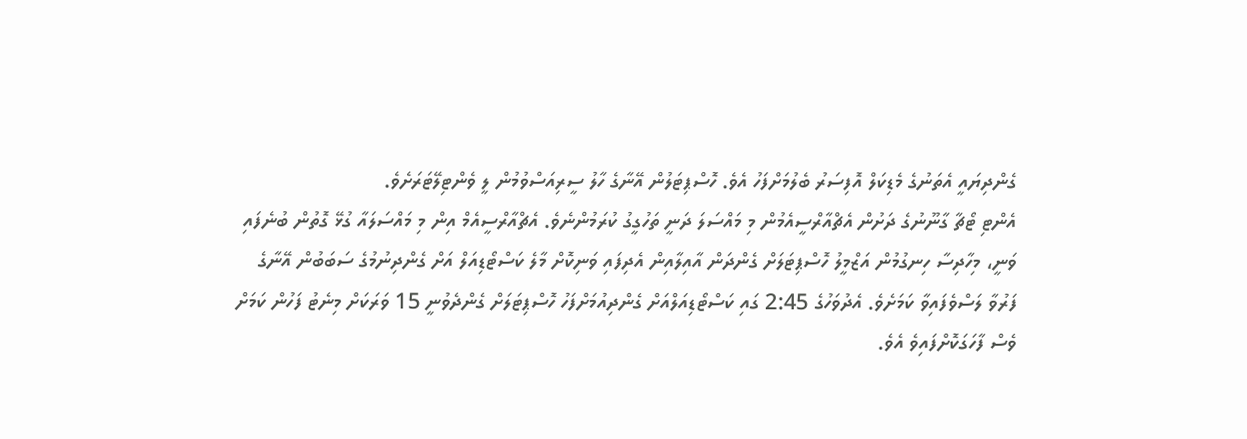ގެންދިޔައީ އެތަނުގެ މެޑިކަލް އޮފިސަރު ބެލުމަށްފަހު އެވެ. ހޮސްޕިޓަލުން އޭނާގެ ހާލު ސީރިއަސްވުމުން ލީ ވެންޓިލޭޓަރަށެވެ.
އެންޓި ޓޯޗާ ގާނޫނުގެ ދަށުން އެޗްއާރްސީއެމުން މި މައްސަލަ ދަނީ ތަހުގީގު ކުރަމުންނެވެ. އެޗްއާރްސީއެމް އިން މި މައްސަލައާ ގުޅޭ ގޮތުން ބުނެފައި ވަނީ، މިހާދިސާ ހިނގުމުން އަޒްމީލު ހޮސްޕިޓަލަށް ގެންދަން އާއިލާއިން އެދިފައި ވަނިކޮށް މާލެ ކަސްޓޯޑިއަލް އަށް ގެންދިނުމުގެ ސަބަބުން އޭނާގެ ފަރުވާ ލަސްވެފައިވާ ކަމަށެވެ. އެދުވަހުގެ 2:45 ގައި ކަސްޓޯޑިއަލްއަށް ގެންދިއުމަށްފަހު ހޮސްޕިޓަލަށް ގެންދެވުނީ 15 ވަރަކަށް މިނެޓު ފަހުން ކަމަށް ވެސް ފާހަގަކޮށްފައިވެ އެވެ.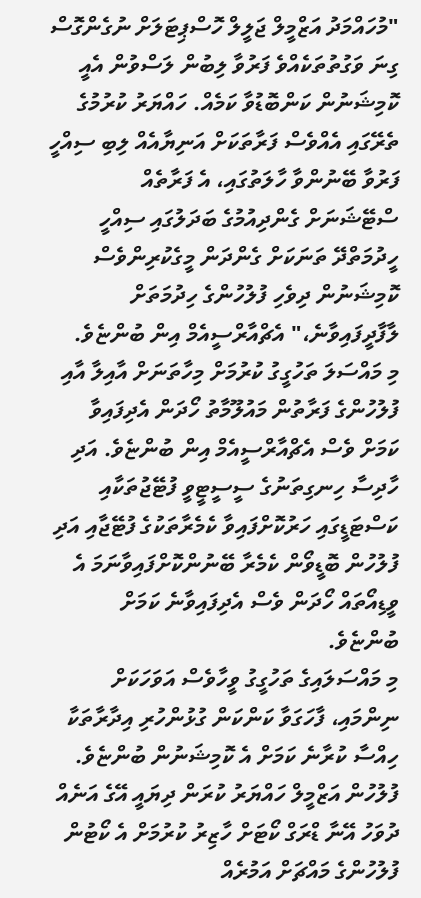"މުހައްމަދު އަޒްމީލް ޖަލީލް ހޮސްޕިޓަލަށް ނުގެންގޮސް ގިނަ ވަގުތުތަކެއްވެ ފަރުވާ ލިބުން ލަސްވުން އެއީ ކޮމިޝަނުން ކަންބޮޑުވާ ކަމެއް. ހައްޔަރު ކުރުމުގެ ތެރޭގައި އެއްވެސް ފަރާތަކަށް އަނިޔާއެއް ލިބި ސިއްހީ ފަރުވާ ބޭނުންވާ ހާލަތުގައި، އެ ފަރާތެއް ސްޓޭޝަނަށް ގެންދިއުމުގެ ބަދަލުގައި ސިއްހީ ހީދުމަތްދޭ ތަނަކަށް ގެންދަން މީގެކުރިންވެސް ކޮމިޝަނުން ދިވެހި ފުލުހުންގެ ހިދުމަތަށް ލާފާދީފައިވާނެ،" އެޗްއާރްސީއެމް އިން ބުންޏެވެ.
މި މައްސަލަ ތަހުގީގު ކުރުމަށް މިހާތަނަށް އާއިލާ އާއި ފުލުހުންގެ ފަރާތުން މައުލޫމާތު ހޯދަން އެދިފައިވާ ކަމަށް ވެސް އެޗްއާރްސީއެމް އިން ބުންޏެވެ. އަދި ހާދިސާ ހިނގިތަނުގެ ސީސީޓީވީ ފުޓޭޖުތަކާއި ކަސްޓަޑީގައި ހަރުކޮށްފައިވާ ކެމެރާތަކުގެ ފުޓޭޖާއި އަދި ފުލުހުން ބޮޑީވޯން ކެމެރާ ބޭނުންކޮށްފައިވާނަމަ އެ ވީޑިއޯތައް ހޯދަން ވެސް އެދިފައިވާނެ ކަމަށް ބުންޏެވެ.
މި މައްސަލައިގެ ތަހުގީގު ވީހާވެސް އަވަހަކަށް ނިންމައި، ފާހަގަވާ ކަންކަން ގުޅުންހުރި އިދާރާތަކާ ހިއްސާ ކުރާނެ ކަމަށް އެ ކޮމިޝަނުން ބުންޏެވެ.
ފުލުހުން އަޒްމީލް ހައްޔަރު ކުރަން ދިޔައީ އޭގެ އަނެއް ދުވަހު އޭނާ ޑްރަގް ކޯޓަށް ހާޒިރު ކުރުމަށް އެ ކޯޓުން ފުލުހުންގެ މައްޗަށް އަމުރެއް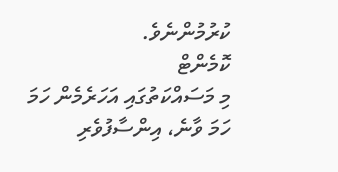ކުރުމުންނެވެ.
ކޮމެންޓް
މި މަސައްކަތުގައި އަހަރެމެން ހަމަ ހަމަ ވާނެ، އިންސާފުވެރި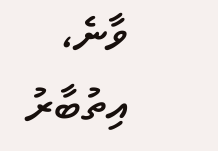ވާނެ، އިތުބާރު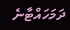ދަމަހައްޓާނެ